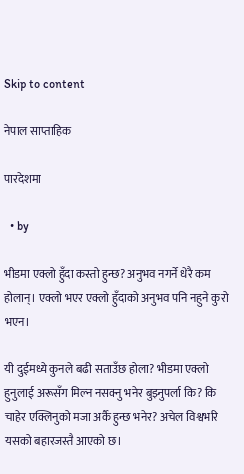Skip to content

नेपाल साप्ताहिक

पारदेशमा

  • by

भीडमा एक्लो हुँदा कस्तो हुन्छ? अनुभव नगर्ने धेरै कम होलान्। एक्लो भएर एक्लो हुँदाको अनुभव पनि नहुने कुरो भएन।

यी दुईमध्ये कुनले बढी सताउँछ होला? भीडमा एक्लो हुनुलाई अरूसँग मिल्न नसक्नु भनेर बुझ्नुपर्ला कि? कि चाहेर एक्लिनुको मजा अर्कै हुन्छ भनेर? अचेल विश्वभरि यसको बहारजस्तै आएको छ।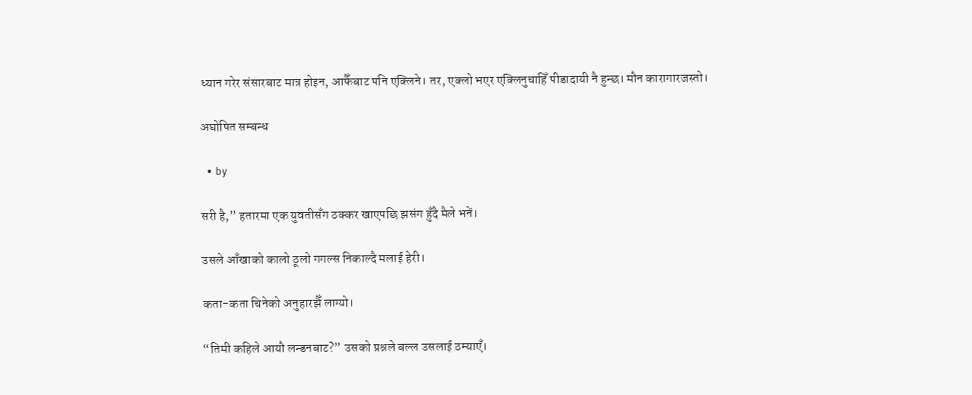ध्यान गरेर संसारबाट मात्र होइन, आफैँबाट पनि एक्लिने। तर, एक्लो भएर एक्लिनुचाहिँ पीडादायी नै हुन्छ। मौन कारागारजस्तो।

अघोषित सम्बन्ध

  • by

सरी है,” हतारमा एक युवतीसँग ठक्कर खाएपछि झसंग हुँदै मैले भनें।

उसले आँखाको कालो ठूलो गगल्स निकाल्दै मलाई हेरी।

कता-कता चिनेको अनुहारझैँ लाग्यो।

“तिमी कहिले आयौ लन्डनबाट?” उसको प्रश्नले बल्ल उसलाई ठम्याएँ।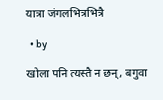यात्रा जंगलभित्रभित्रै

  • by

खोला पनि त्यस्तै न छन्, बगुवा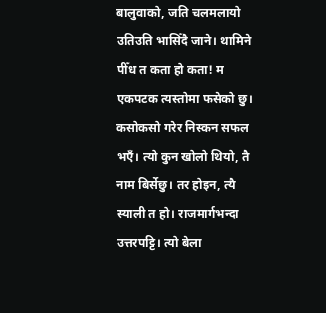बालुवाको, जति चलमलायो उतिउति भासिँदै जाने। थामिने पीँध त कता हो कता! म एकपटक त्यस्तोमा फसेको छु। कसोकसो गरेर निस्कन सफल भएँ। त्यो कुन खोलो थियो, तै नाम बिर्सेछु। तर होइन, त्यै स्याली त हो। राजमार्गभन्दा उत्तरपट्टि। त्यो बेला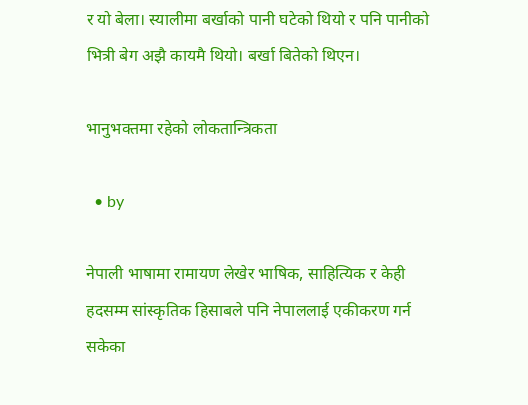र यो बेला। स्यालीमा बर्खाको पानी घटेको थियो र पनि पानीको भित्री बेग अझै कायमै थियो। बर्खा बितेको थिएन।

भानुभक्तमा रहेको लोकतान्त्रिकता

  • by

नेपाली भाषामा रामायण लेखेर भाषिक, साहित्यिक र केही हदसम्म सांस्कृतिक हिसाबले पनि नेपाललाई एकीकरण गर्न सकेका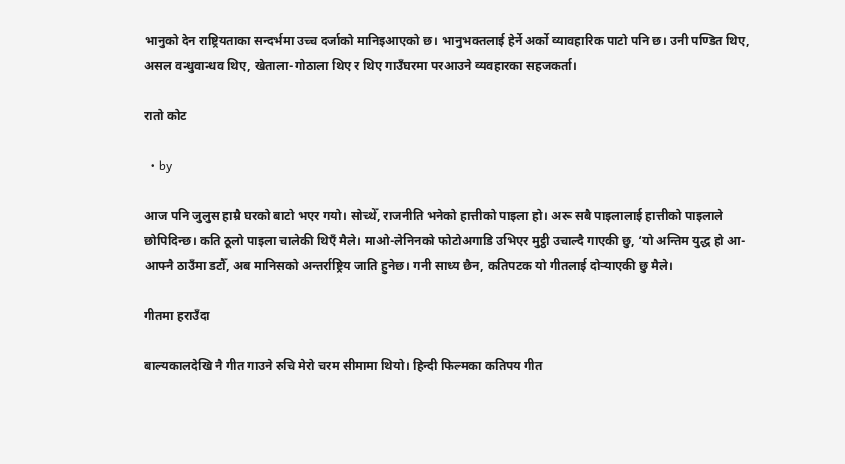भानुको देन राष्ट्रियताका सन्दर्भमा उच्च दर्जाको मानिइआएको छ। भानुभक्तलाई हेर्ने अर्को व्यावहारिक पाटो पनि छ। उनी पण्डित थिए, असल वन्धुवान्धव थिए, खेताला-गोठाला थिए र थिए गाउँघरमा परआउने व्यवहारका सहजकर्ता।

रातो कोट

  • by

आज पनि जुलुस हाम्रै घरको बाटो भएर गयो। सोच्थेँ, राजनीति भनेको हात्तीको पाइला हो। अरू सबै पाइलालाई हात्तीको पाइलाले छोपिदिन्छ। कति ठूलो पाइला चालेकी थिएँ मैले। माओ-लेनिनको फोटोअगाडि उभिएर मुट्ठी उचाल्दै गाएकी छु, ‘यो अन्तिम युद्ध हो आ-आफ्नै ठाउँमा डटौँ, अब मानिसको अन्तर्राष्ट्रिय जाति हुनेछ। गनी साध्य छैन, कतिपटक यो गीतलाई दोर्‍याएकी छु मैले।

गीतमा हराउँदा

बाल्यकालदेखि नै गीत गाउने रुचि मेरो चरम सीमामा थियो। हिन्दी फिल्मका कतिपय गीत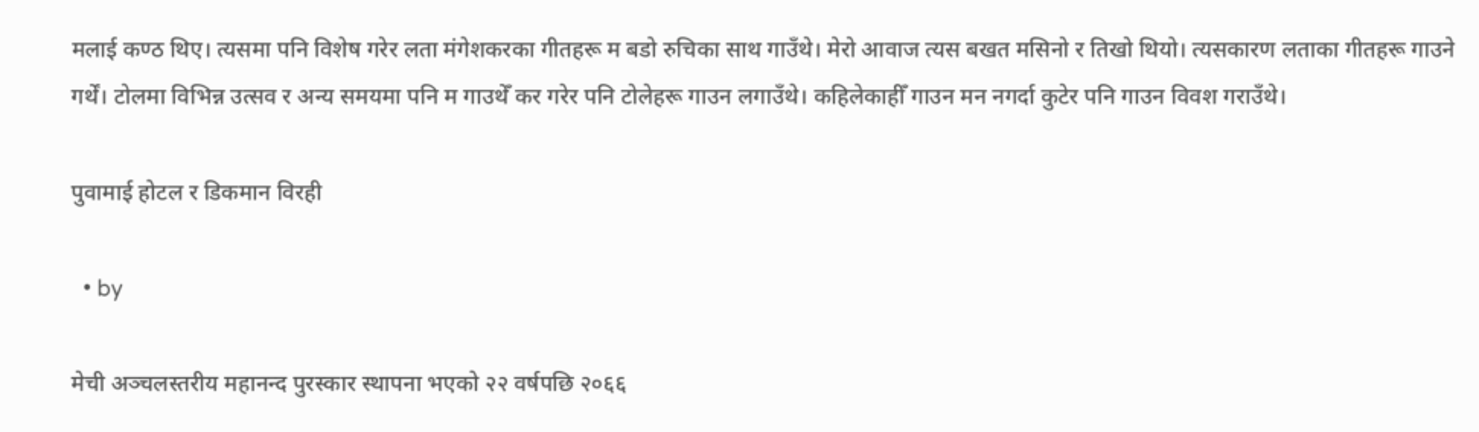मलाई कण्ठ थिए। त्यसमा पनि विशेष गरेर लता मंगेशकरका गीतहरू म बडो रुचिका साथ गाउँथे। मेरो आवाज त्यस बखत मसिनो र तिखो थियो। त्यसकारण लताका गीतहरू गाउने गर्थें। टोलमा विभिन्न उत्सव र अन्य समयमा पनि म गाउथेँ कर गरेर पनि टोलेहरू गाउन लगाउँथे। कहिलेकाहीँ गाउन मन नगर्दा कुटेर पनि गाउन विवश गराउँथे।

पुवामाई होटल र डिकमान विरही

  • by

मेची अञ्चलस्तरीय महानन्द पुरस्कार स्थापना भएको २२ वर्षपछि २०६६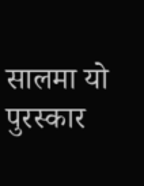सालमा यो पुरस्कार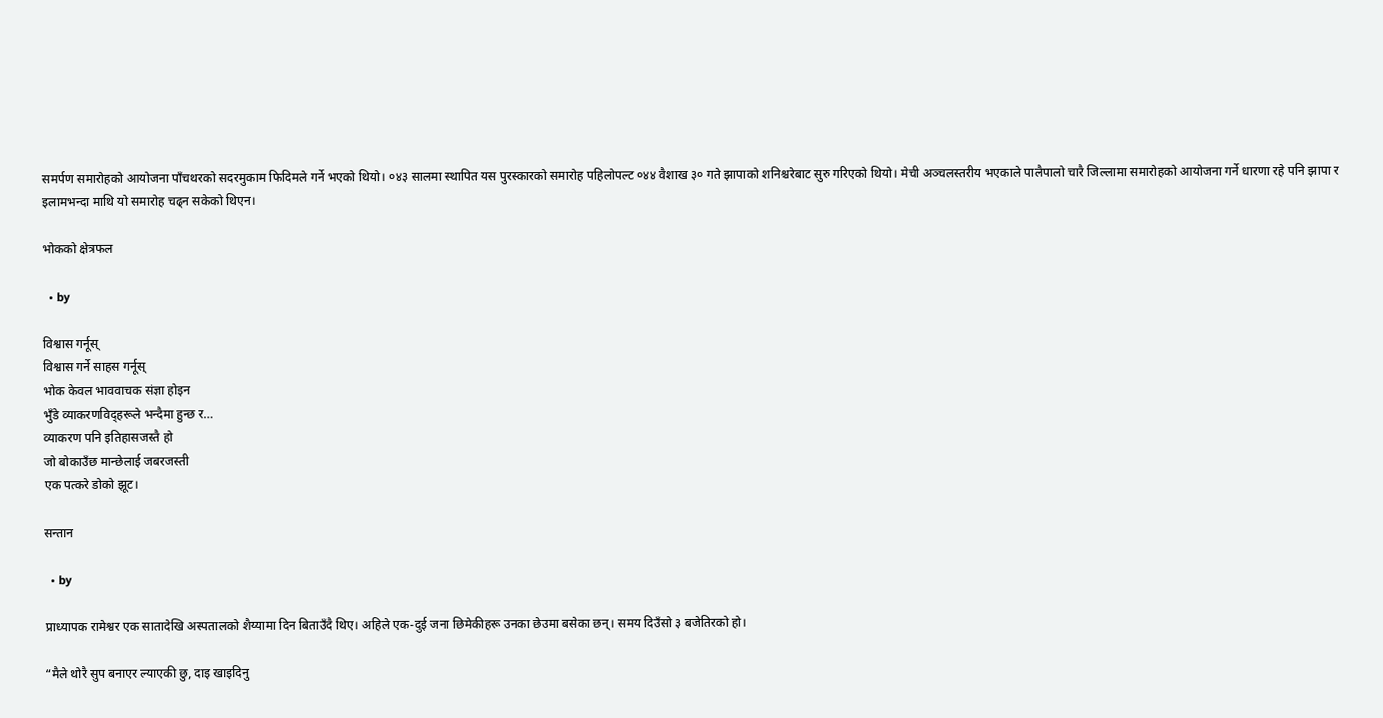समर्पण समारोहको आयोजना पाँचथरको सदरमुकाम फिदिमले गर्ने भएको थियो। ०४३ सालमा स्थापित यस पुरस्कारको समारोह पहिलोपल्ट ०४४ वैशाख ३० गते झापाको शनिश्चरेबाट सुरु गरिएको थियो। मेची अञ्चलस्तरीय भएकाले पालैपालो चारै जिल्लामा समारोहको आयोजना गर्ने धारणा रहे पनि झापा र इलामभन्दा माथि यो समारोह चढ्न सकेको थिएन।

भोकको क्षेत्रफल

  • by

विश्वास गर्नूस्
विश्वास गर्ने साहस गर्नूस्
भोक केवल भाववाचक संज्ञा होइन
भुँडे व्याकरणविद्हरूले भन्दैमा हुन्छ र…
व्याकरण पनि इतिहासजस्तै हो
जो बोकाउँछ मान्छेलाई जबरजस्ती
एक पत्करे डोको झूट।

सन्तान

  • by

प्राध्यापक रामेश्वर एक सातादेखि अस्पतालको शैय्यामा दिन बिताउँदै थिए। अहिले एक-दुई जना छिमेकीहरू उनका छेउमा बसेका छन्। समय दिउँसो ३ बजेतिरको हो।

“मैले थोरै सुप बनाएर ल्याएकी छु, दाइ खाइदिनु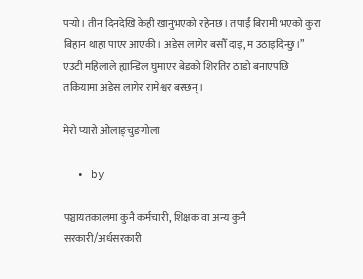पर्‍यो। तीन दिनदेखि केही खानुभएको रहेनछ। तपाईं बिरामी भएको कुरा बिहान थाहा पाएर आएकी। अडेस लागेर बसौँ दाइ, म उठाइदिन्छु।” एउटी महिलाले ह्यान्डिल घुमाएर बेडको शिरतिर ठाडो बनाएपछि तकियामा अडेस लागेर रामेश्वर बस्छन्।

मेरो प्यारो ओलाङ्चुङगोला

  • by

पञ्चायतकालमा कुनै कर्मचारी, शिक्षक वा अन्य कुनै सरकारी/अर्धसरकारी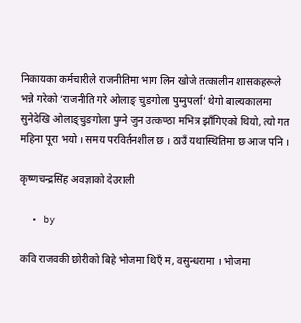निकायका कर्मचारीले राजनीतिमा भाग लिन खोजे तत्कालीन शासकहरूले भन्ने गरेको ‘राजनीति गरे ओलाङ् चुङगोला पुग्नुपर्ला’ थेगो बाल्यकालमा सुनेदेखि ओलाङ्चुङगोला पुग्ने जुन उत्कण्ठा मभित्र झाँगिएको थियो, त्यो गत महिना पूरा भयो । समय परविर्तनशील छ । ठाउँ यथास्थितिमा छ आज पनि ।

कृष्णचन्द्रसिंह अवज्ञाको देउराली

  • by

कवि राजवकी छोरीको बिहे भोजमा थिएँ म, वसुन्धरामा । भोजमा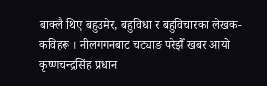बाक्लै थिए बहुउमेर, बहुविधा र बहुविचारका लेखक-कविहरू । नीलगगनबाट चट्याङ परेझैँ खबर आयो कृष्णचन्द्रसिंह प्रधान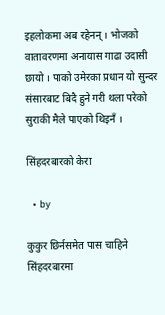इहलोकमा अब रहेनन् । भोजको वातावरणमा अनायास गाढा उदासी छायो । पाको उमेरका प्रधान यो सुन्दर संसारबाट बिदै हुने गरी थला परेको सुराकी मैले पाएको थिइनँ ।

सिंहदरबारको केरा

  • by

कुकुर छिर्नसमेत पास चाहिने सिंहदरबारमा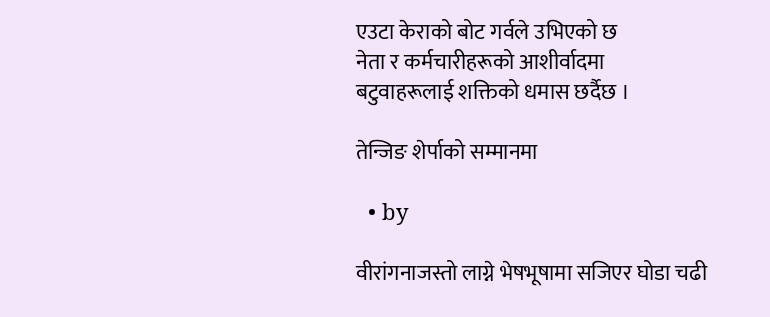एउटा केराको बोट गर्वले उभिएको छ
नेता र कर्मचारीहरूको आशीर्वादमा
बटुवाहरूलाई शक्तिको धमास छर्दैछ ।

तेन्जिङ शेर्पाको सम्मानमा

  • by

वीरांगनाजस्तो लाग्ने भेषभूषामा सजिएर घोडा चढी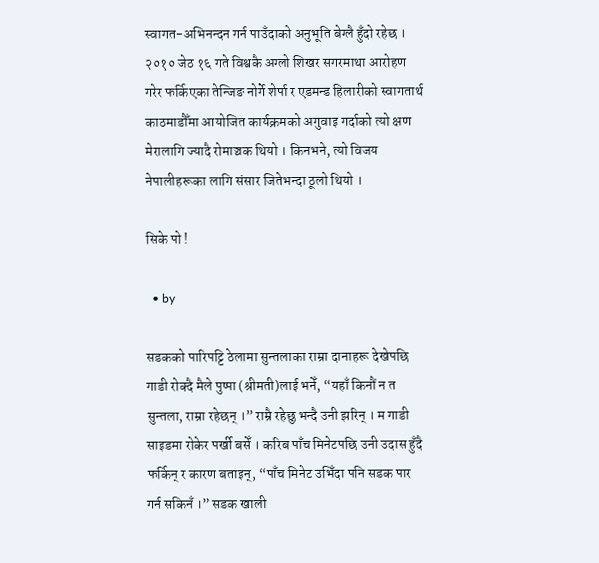स्वागत-अभिनन्दन गर्न पाउँदाको अनुभूति बेग्लै हुँदो रहेछ । २०१० जेठ १६ गते विश्वकै अग्लो शिखर सगरमाथा आरोहण गरेर फर्किएका तेन्जिङ नोर्गे शेर्पा र एडमन्ड हिलारीको स्वागतार्थ काठमाडौँमा आयोजित कार्यक्रमको अगुवाइ गर्दाको त्यो क्षण मेरालागि ज्यादै रोमाञ्चक थियो । किनभने, त्यो विजय नेपालीहरूका लागि संसार जितेभन्दा ठूलो थियो ।

सिके पो !

  • by

सडकको पारिपट्टि ठेलामा सुन्तलाका राम्रा दानाहरू देखेपछि गाडी रोक्दै मैले पुष्पा (श्रीमती)लाई भनेँ, “यहाँ किनौं न त सुन्तला, राम्रा रहेछन् ।” राम्रै रहेछु भन्दै उनी झरिन् । म गाडी साइडमा रोकेर पर्खी बसेँ । करिब पाँच मिनेटपछि उनी उदास हुँदै फर्किन् र कारण बताइन्, “पाँच मिनेट उभिँदा पनि सडक पार गर्न सकिनँ ।” सडक खाली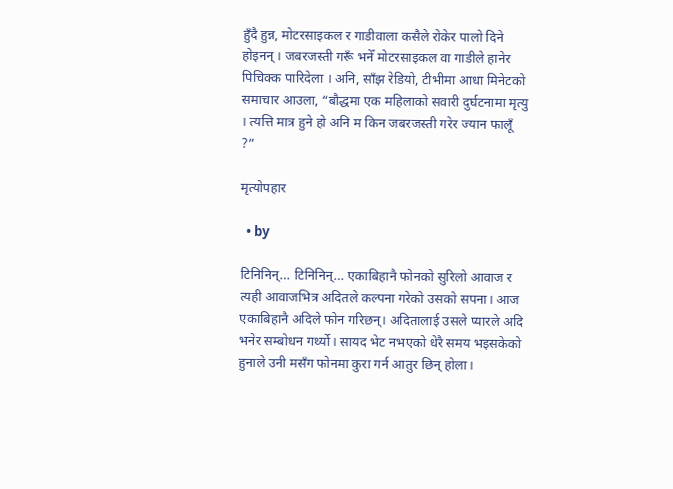हुँदै हुन्न, मोटरसाइकल र गाडीवाला कसैले रोकेर पालो दिने होइनन् । जबरजस्ती गरूँ भनेँ मोटरसाइकल वा गाडीले हानेर पिचिक्क पारिदेला । अनि, साँझ रेडियो, टीभीमा आधा मिनेटको समाचार आउला, “बौद्धमा एक महिलाको सवारी दुर्घटनामा मृत्यु । त्यत्ति मात्र हुने हो अनि म किन जबरजस्ती गरेर ज्यान फालूँ ?”

मृत्योपहार

  • by

टिनिनिन्… टिनिनिन्… एकाबिहानै फोनको सुरिलो आवाज र त्यही आवाजभित्र अदितले कल्पना गरेको उसको सपना। आज एकाबिहानै अदिले फोन गरिछन्। अदितालाई उसले प्यारले अदि भनेर सम्बोधन गर्थ्यो। सायद भेट नभएको धेरै समय भइसकेको हुनाले उनी मसँग फोनमा कुरा गर्न आतुर छिन् होला।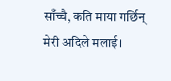साँच्चै, कति माया गर्छिन् मेरी अदिले मलाई।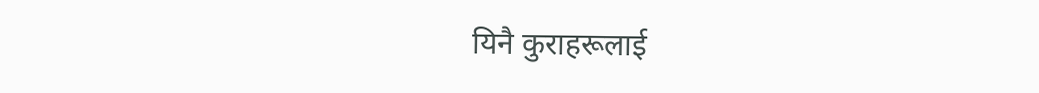यिनै कुराहरूलाई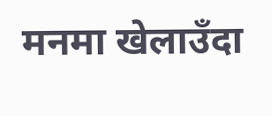मनमा खेलाउँदा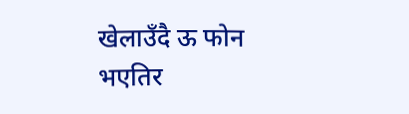खेलाउँदै ऊ फोन भएतिर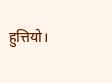हुत्तियो।